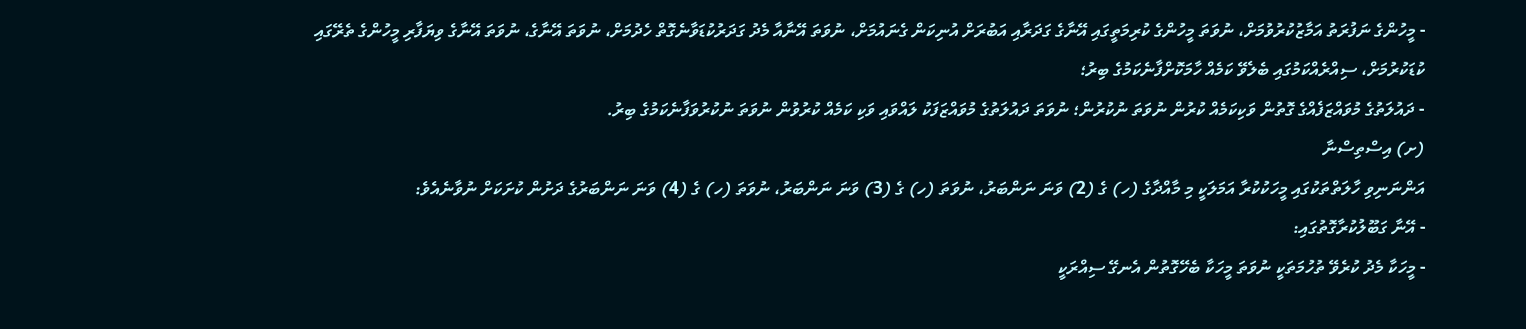- މީހުންގެ ނަފުރަތު އަމާޒުކުރުވުމަށް، ނުވަތަ މީހުންގެ ކުރިމަތީގައި އޭނާގެ ގަދަރާއި އަބުރަށް އުނިކަން ގެނައުމަށް، ނުވަތަ އޭނާއާ މެދު ގަދަރުކުޑަވާނެގޮތް ހެދުމަށް، ނުވަތަ އޭނާގެ، ނުވަތަ އޭނާގެ ވިޔަފާރި މީހުންގެ ތެރޭގައި ކުޑަކުރުމަށް، ސިއްރެއްކަމުގައި ބެލެވޭ ކަމެއް ހާމަކޮށްފާނެކަމުގެ ބިރު؛
- ދައުލަތުގެ މުވައްޒަފެއްގެ ގޮތުން ވަކިކަމެއް ކުރުން ނުވަތަ ނުކުރުން؛ ނުވަތަ ދައުލަތުގެ މުވައްޒަފަކު ލައްވައި ވަކި ކަމެއް ކުރުވުން ނުވަތަ ނުކުރުވަފާނެކަމުގެ ބިރު.
(ށ) އިސްތިސްނާ
އަންނަނިވި ހާލަތްތަކުގައި މީހަކުކުރާ އަމަލަކީ މި މާއްދާގެ (ހ) ގެ (2) ވަނަ ނަންބަރު، ނުވަތަ (ހ) ގެ (3) ވަނަ ނަންބަރު، ނުވަތަ (ހ) ގެ (4) ވަނަ ނަންބަރުގެ ދަށުން ކުށަކަށް ނުވާނެއެވެ:
- އޭނާ ގަބޫލުކުރާގޮތުގައި:
- މީހަކާ މެދު ކުރެވޭ ތުހުމަތަކީ ނުވަތަ މީހަކާ ބެހޭގޮތުން އެނގޭ ސިއްރަކީ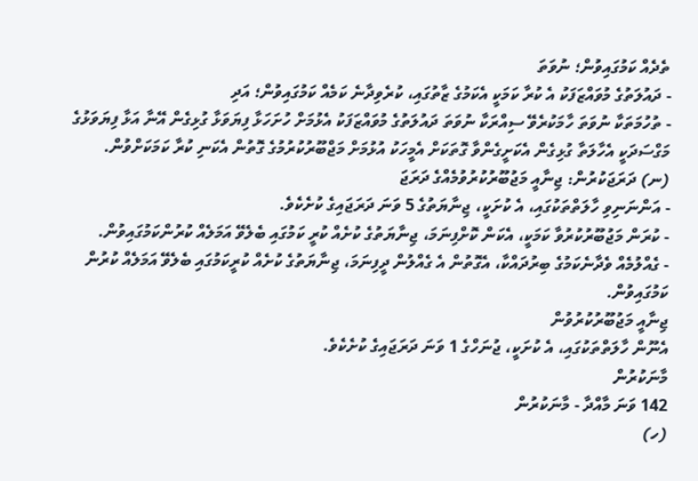ތެދެއް ކަމުގައިވުން؛ ނުވަތަ
- ދައުލަތުގެ މުވައްޒަފަކު އެ ކުރާ ކަމަކީ އެކަމުގެ ޒާތުގައި، ކުރެވިދާނެ ކަމެއް ކަމުގައިވުން؛ އަދި
- ތުހުމަތަކާ ނުވަތަ ހާމަކުރެވޭ ސިއްރަކާ ނުވަތަ ދައުލަތުގެ މުވައްޒަފަކު އެޅުމަށް ހުށަހަޅާ ފިޔަވަޅާ ގުޅިގެން އޭނާ އަޅާ ފިޔަވަޅުގެ މަގްސަދަކީ އެހާލަތާ ގުޅިގެން އެކަށީގެންވާ ގޮތަކަށް އެމީހަކު އުޅުމަށް މަޖްބޫރުކުރުމުގެ ގޮތުން އެކަނި ކުރާ ކަމަކަށްވުން.
(ނ) ދަރަޖަކުރުން: ޖިނާއީ މަޖުބޫރުކުރުވުމެއްގެ ދަރަޖަ
- އަންނަނިވި ހާލަތްތަކުގައި، އެ ކުށަކީ، ޖިނާޔަތުގެ 5 ވަނަ ދަރަޖައިގެ ކުށެކެވެ.
- ކުރަން މަޖުބޫރުކުރުވާ ކަމަކީ، އެކަން ކޮށްފިނަމަ، ޖިނާޔަތުގެ ކުށެއް ކުރީ ކަމުގައި ބެލެވޭ އަމަލެއް ކުރުންކަމުގައިވުން.
- ގެއްލުމެއް ވެދާނެކަމުގެ ބިރުދައްކާ، އެގޮތުން އެ ގެއްލުން ދީފިނަމަ، ޖިނާޔަތުގެ ކުށެއް ކުރީކަމުގައި ބެލެވޭ އަމަލެއް ކުރުން ކަމުގައިވުން.
ޖިނާއީ މަޖުބޫރުކުރުވުން
އެނޫން ހާލަތްތަކުގައި، އެ ކުށަކީ، ޖުނަހްގެ 1 ވަނަ ދަރަޖައިގެ ކުށެކެވެ.
މާނަކުރުން
142 ވަނަ މާއްދާ - މާނަކުރުން
(ހ)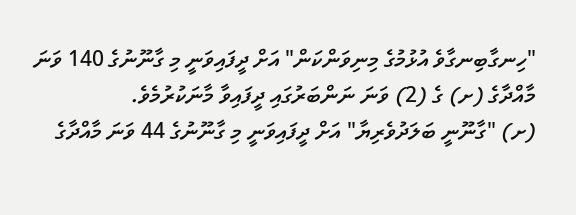"ހިނގާބިނގާވެ އުޅުމުގެ މިނިވަންކަން" އަށް ދީފައިވަނީ މި ގާނޫނުގެ 140 ވަނަ މާއްދާގެ (ށ) ގެ (2) ވަނަ ނަންބަރުގައި ދީފައިވާ މާނަކުރުމެވެ.
(ށ) "ގާނޫނީ ބަލަދުވެރިޔާ" އަށް ދީފައިވަނީ މި ގާނޫނުގެ 44 ވަނަ މާއްދާގެ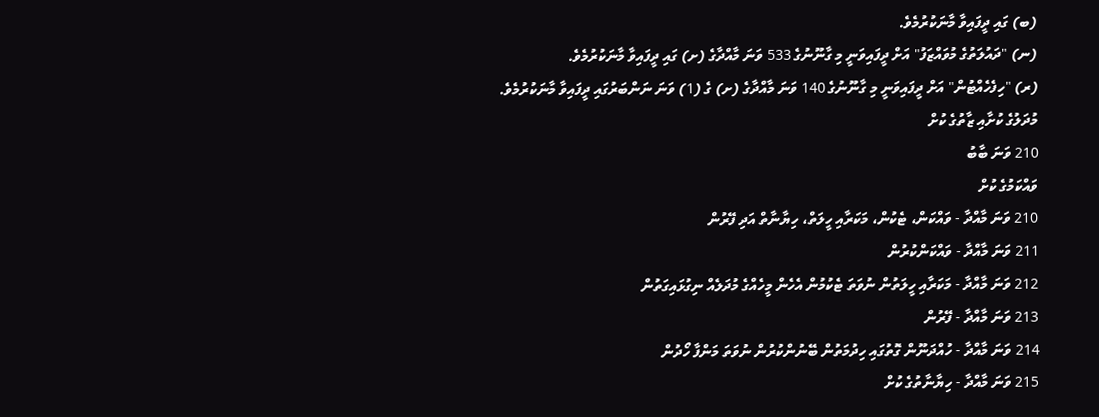(ބ) ގައި ދީފައިވާ މާނަކުރުމެވެ.
(ނ) "ދައުލަތުގެ މުވައްޒަފު" އަށް ދީފައިވަނީ މި ގާނޫނުގެ 533 ވަނަ މާއްދާގެ (ށ) ގައި ދީފައިވާ މާނަކުރުމެވެ.
(ރ) "ހިފެހެއްޓުން" އަށް ދީފައިވަނީ މި ގާނޫނުގެ 140 ވަނަ މާއްދާގެ (ށ) ގެ (1) ވަނަ ނަންބަރުގައި ދީފައިވާ މާނަކުރުމެވެ.
މުދަލުގެ ކުށާއި ޒާތުގެ ކުށް
210 ވަނަ ބާބު
ވައްކަމުގެ ކުށް
210 ވަނަ މާއްދާ - ވައްކަން، ޓެކުން، މަކަރާއި ހީލަތް، ހިޔާނާތް އަދި ފޭރުން
211 ވަނަ މާއްދާ - ވައްކަންކުރުން
212 ވަނަ މާއްދާ - މަކަރާއި ހީލަތުން ނުވަތަ ޓެކުމުން އެހެން މީހެއްގެ މުދަލެއް ނިގުޅައިގަތުން
213 ވަނަ މާއްދާ - ފޭރުން
214 ވަނަ މާއްދާ - ހުއްދަނޫން ގޮތުގައި ހިދުމަތުން ބޭނުންކުރުން ނުވަތަ މަންފާ ހޯދުން
215 ވަނަ މާއްދާ - ހިޔާނާތުގެ ކުށް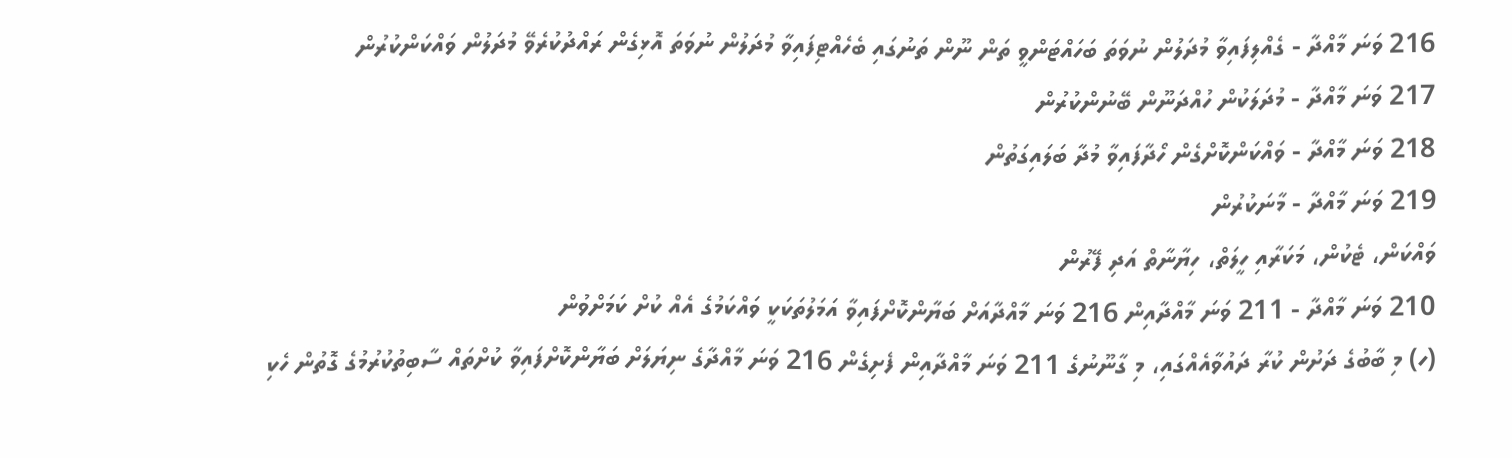216 ވަނަ މާއްދާ - ގެއްލިފައިވާ މުދަލުން ނުވަތަ ބަހައްޓަންވީ ތަން ނޫން ތަނުގައި ބެހެއްޓިފައިވާ މުދަލުން ނުވަތަ އޮޅިގެން ރައްދުކުރެވޭ މުދަލުން ވައްކަންކުރުން
217 ވަނަ މާއްދާ - މުދަލަކުން ހުއްދަނޫން ބޭނުންކުރުން
218 ވަނަ މާއްދާ - ވައްކަންކޮށްގެން ހޯދާފައިވާ މުދާ ބަލައިގަތުން
219 ވަނަ މާއްދާ - މާނަކުރުން
ވައްކަން، ޓެކުން، މަކަރާއި ހީލަތް، ހިޔާނާތް އަދި ފޭރުން
210 ވަނަ މާއްދާ - 211 ވަނަ މާއްދާއިން 216 ވަނަ މާއްދާއަށް ބަޔާންކޮށްފައިވާ އަމަލުތަކަކީ ވައްކަމުގެ އެއް ކުށް ކަމަށްވުން
(ހ) މި ބާބުގެ ދަށުން ކުރާ ދައުވާއެއްގައި، މި ގާނޫނުގެ 211 ވަނަ މާއްދާއިން ފެށިގެން 216 ވަނަ މާއްދާގެ ނިޔަލަށް ބަޔާންކޮށްފައިވާ ކުށްތައް ސާބިތުކުރުމުގެ ގޮތުން ހެކި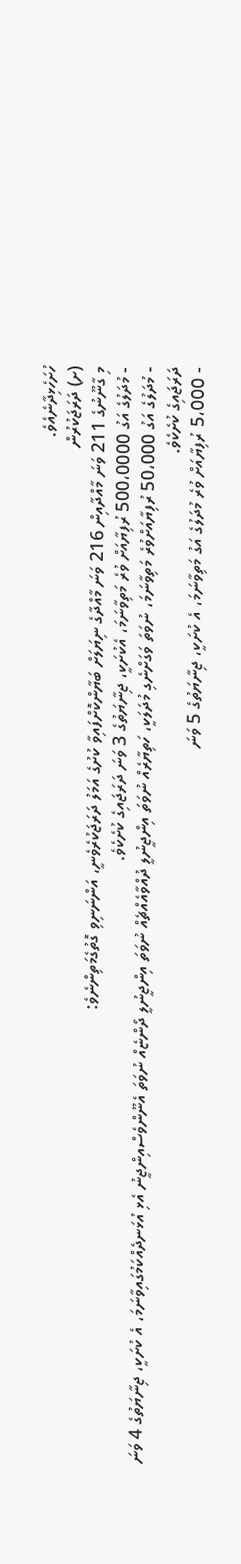ހުށަހެޅިދާނެއެވެ.
(ށ) ދަރަޖަކުރުން
މި ގާނޫނުގެ 211 ވަނަ މާއްދާއިން 216 ވަނަ މާއްދާގެ ނިޔަލަށް ބަޔާންކޮށްފައިވާ ކުށުގެ އަމަލު ދަރަޖަކުރެވެނީ، އަންނަނިވި ގޮތުގެމަތިންނެވެ:
- މުދަލުގެ އަގު 500،0000 ރުފިޔާއަށް ވުރެ މަތިވާނަމަ، އެކުށަކީ، ޖިނާޔަތުގެ 3 ވަނަ ދަރަޖައިގެ ކުށެކެވެ.
- މުދަލުގެ އަގު 50،000 ރުފިޔާއަށްވުރެ މަތިވާނަމަ، ނުވަތަ ވަގަށްނެގި މުދަލަކީ، ހަތިޔާރެއް ނުވަތަ އިންޖީނުލީ ދުއްވާއެއްޗެއް ނުވަތަ އިންޖީނުލީ ދޯންޏެއް ނުވަތަ އެނޫންވެސްއިންޖީނު އެޅި އުޅަނދެއްކަމުގައިވާނަމަ، އެ ކުށަކީ، ޖިނާޔަތުގެ 4 ވަނަ ދަރަޖައިގެ ކުށެކެވެ.
- 5،000 ރުފިޔާއަށް ވުރެ މުދަލުގެ އަގު މަތިވާނަމަ، އެ ކުށަކީ، ޖިނާޔަތުގެ 5 ވަނަ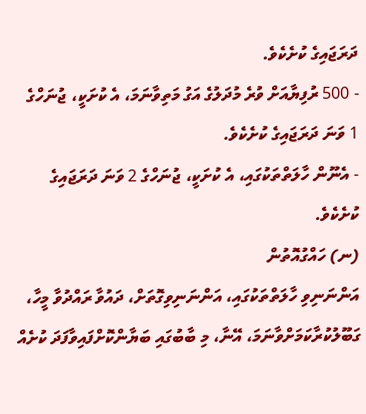ދަރަޖައިގެ ކުށެކެވެ.
- 500 ރުފިޔާއަށް ވުރެ މުދަލުގެ އަގު މަތިވާނަމަ، އެ ކުށަކީ، ޖުނަހްގެ 1 ވަނަ ދަރަޖައިގެ ކުށެކެވެ.
- އެނޫން ހާލަތްތަކުގައި، އެ ކުށަކީ، ޖުނަހްގެ 2 ވަނަ ދަރަޖައިގެ ކުށެކެވެ.
(ނ) ހައްގުއޮތުން
އަންނަނިވި ހާލަތްތަކުގައި، އަންނަނިވިގޮތަށް، ދައުވާ ރައްދުވާ މީހާ، ގަބޫލުކުރާކަމަށްވާނަމަ، އޭނާ، މި ބާބުގައި ބަޔާންކޮށްފައިވާފަދަ ކުށެއް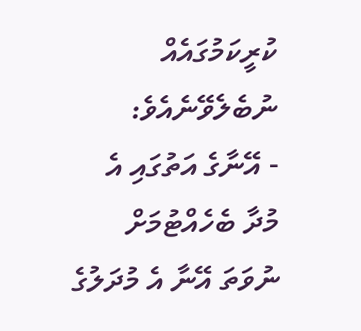ކުރީކަމުގައެއް ނުބެލެވޭނެއެވެ:
- އޭނާގެ އަތުގައި އެ މުދާ ބެހެއްޓުމަށް ނުވަތަ އޭނާ އެ މުދަލުގެ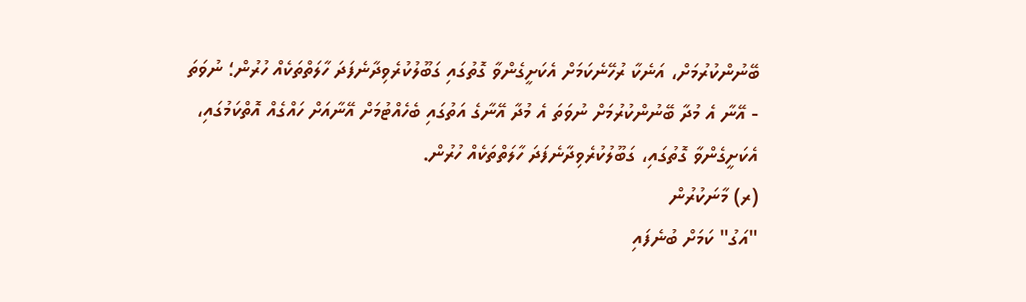ބޭނުންކުރުމަށް، އަނެކާ ރުހޭނެކަމަށް އެކަށީގެންވާ ގޮތުގައި ގަބޫލުކުރެވިދާނެފަދަ ހާލަތްތަކެއް ހުރުން؛ ނުވަތަ
- އޭނާ އެ މުދާ ބޭނުންކުރުމަށް ނުވަތަ އެ މުދާ އޭނާގެ އަތުގައި ބެހެއްޓުމަށް އޭނާއަށް ހައްގެއް އޮތްކަމުގައި، އެކަށީގެންވާ ގޮތުގައި، ގަބޫލުކުރެވިދާނެފަދަ ހާލަތްތަކެއް ހުރުން.
(ރ) މާނަކުރުން
"އަގު" ކަމަށް ބުނެފައި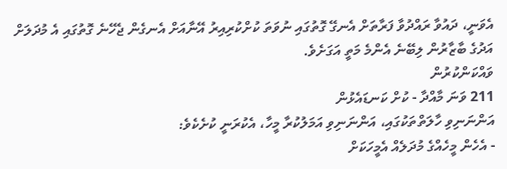އެވަނީ، ދައުވާ ރައްދުވާ ފަރާތަށް އެނގޭ ގޮތުގައި ނުވަތަ ކުށްކުރިއިރު އޭނާއަށް އެނގެން ޖެހޭނެ ގޮތުގައި އެ މުދަލަށް އަދުގެ ބާޒާރުން ލިބޭނެ އެންމެ މަތީ އަގަށެވެ.
ވައްކަންކުރުން
211 ވަނަ މާއްދާ - ކުށް ކަނޑައެޅުން
އަންނަނިވި ހާލަތްތަކުގައި، އަންނަނިވި އަމަލުކުރާ މީހާ، އެކުރަނީ ކުށެކެވެ:
- އެހެން މީހެއްގެ މުދަލެއް އެމީހަކަށް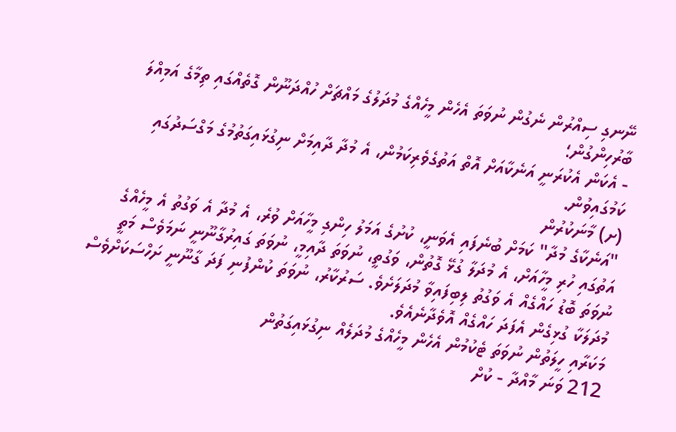ނޭނގި ސިއްރުން ނެގުން ނުވަތަ އެހެން މީހެއްގެ މުދަލުގެ މައްޗަށް ހުއްދަނޫން ގޮތެއްގައި ތިމާގެ އަމިއްލަ ބާރުހިންގުން؛
- އެކަން އެކުރަނީ އަނެކާއަށް އޮތް އަތުގެވެރިކަމުން، އެ މުދާ ދާއިމަށް ނިގުޅައިގަތުމުގެ މަގްސަދުގައި ކަމުގައިވުން.
(ށ) މާނަކުރުން
"އަނެކާގެ މުދާ" ކަމަށް ބުނެފައި އެވަނީ، ކުށުގެ އަމަލު ހިންގި މީހާއަށް ވުރެ، އެ މުދާ އެ ވަގުތު އެ މީހެއްގެ އަތުގައި ހުރި މީހާއަށް، އެ މުދަލާ ގުޅޭ ގޮތުން، ވަގުތީ، ނުވަތަ ދާއިމީ، ނުވަތަ ގައިރުގާނޫނީ ނަމަވެސް މަތީ ނުވަތަ ބޮޑު ހައްގެއް އެ ވަގުތު ލިބިފައިވާ މުދަލަށެވެ. ސަރުކާރު، ނުވަތަ ކުންފުނި ފަދަ ގާނޫނީ ށަހްސަކަށްވެސް މުދަލަކާ ގުޅިގެން އެފަދަ ހައްގެއް އޮވެދާނެއެވެ.
މަކަރާއި ހީލަތުން ނުވަތަ ޓެކުމުން އެހެން މީހެއްގެ މުދަލެއް ނިގުޅައިގަތުން
212 ވަނަ މާއްދާ - ކުށް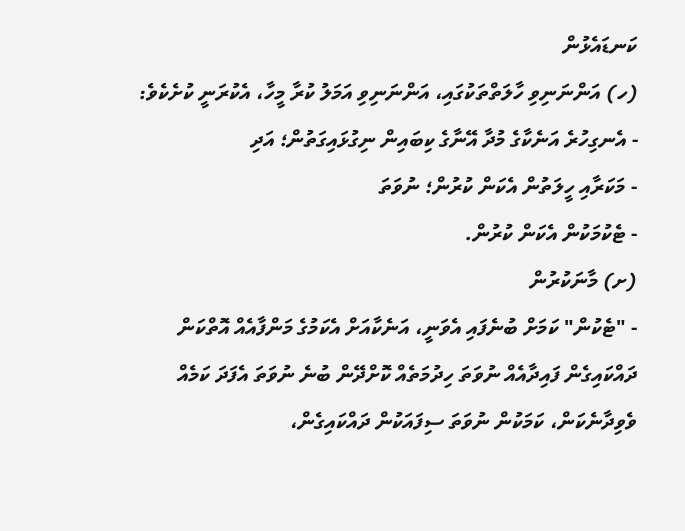ކަނޑައެޅުން
(ހ) އަންނަނިވި ހާލަތްތަކުގައި، އަންނަނިވި އަމަލު ކުރާ މީހާ، އެކުރަނީ ކުށެކެވެ:
- އެނގިހުރެ އަނެކާގެ މުދާ އޭނާގެ ކިބައިން ނިގުޅައިގަތުން؛ އަދި
- މަކަރާއި ހީލަތުން އެކަން ކުރުން؛ ނުވަތަ
- ޓެކުމަކުން އެކަން ކުރުން.
(ށ) މާނަކުރުން
- "ޓެކުން" ކަމަށް ބުނެފައި އެވަނީ، އަނެކާއަށް އެކަމުގެ މަންފާއެއް އޮތްކަން ދައްކައިގެން ފައިދާއެއް ނުވަތަ ހިދުމަތެއް ކޮށްދޭން ބުނެ ނުވަތަ އެފަދަ ކަމެއް ވެވިދާނެކަން، ކަމަކުން ނުވަތަ ސިފައަކުން ދައްކައިގެން،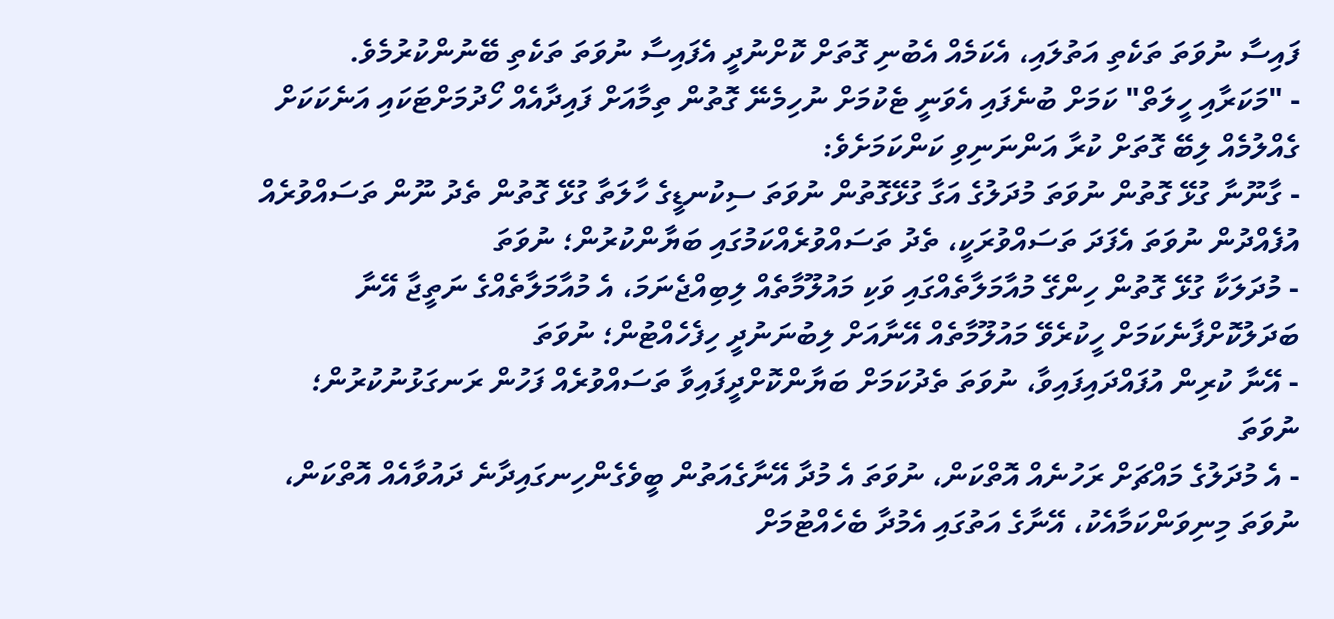ފައިސާ ނުވަތަ ތަކެތި އަތުލައި، އެކަމެއް އެބުނި ގޮތަށް ކޮށްނުދީ އެފައިސާ ނުވަތަ ތަކެތި ބޭނުންކުރުމެވެ.
- "މަކަރާއި ހީލަތް" ކަމަށް ބުނެފައި އެވަނީ ޓެކުމަށް ނުހިމެނޭ ގޮތުން ތިމާއަށް ފައިދާއެއް ހޯދުމަށްޓަކައި އަނެކަކަށް ގެއްލުމެއް ލިބޭ ގޮތަށް ކުރާ އަންނަނިވި ކަންކަމަށެވެ:
- ގާނޫނާ ގުޅޭ ގޮތުން ނުވަތަ މުދަލުގެ އަގާ ގުޅޭގޮތުން ނުވަތަ ސިކުނޑީގެ ހާލަތާ ގުޅޭ ގޮތުން ތެދު ނޫން ތަސައްވުރެއް އުފެއްދުން ނުވަތަ އެފަދަ ތަސައްވުރަކީ، ތެދު ތަސައްވުރެއްކަމުގައި ބަޔާންކުރުން؛ ނުވަތަ
- މުދަލަކާ ގުޅޭ ގޮތުން ހިންގޭ މުއާމަލާތެއްގައި ވަކި މައުލޫމާތެއް ލިބިއްޖެނަމަ، އެ މުއާމަލާތެއްގެ ނަތީޖާ އޭނާ ބަދަލުކޮށްފާނެކަމަށް ހީކުރެވޭ މައުލޫމާތެއް އޭނާއަށް ލިބުނަނުދީ ހިފެހެއްޓުން؛ ނުވަތަ
- އޭނާ ކުރިން އުފައްދައިފައިވާ، ނުވަތަ ތެދުކަމަށް ބަޔާންކޮށްދީފައިވާ ތަސައްވުރެއް ފަހުން ރަނގަޅުނުކުރުން؛ ނުވަތަ
- އެ މުދަލުގެ މައްޗަށް ރަހުނެއް އޮތްކަން، ނުވަތަ އެ މުދާ އޭނާގެއަތުން ބީވެގެންހިނގައިދާނެ ދައުވާއެއް އޮތްކަން، ނުވަތަ މިނިވަންކަމާއެކު، އޭނާގެ އަތުގައި އެމުދާ ބެހެއްޓުމަށް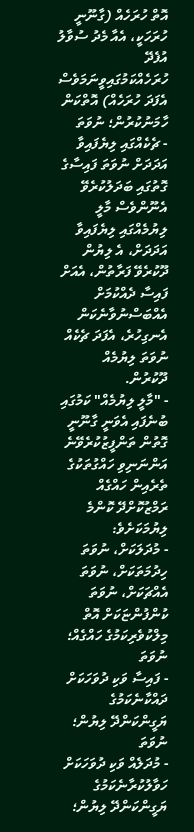އޮތް ހުރަހެއް (ގާނޫނީ ހުރަހަކީ، އެއާ މެދު ސުވާލު އުފެދޭ ހުރަހެއްކަމުގައިވީނަމަވެސް އެފަދަ ހުރަހެއް) އޮތްކަން ހާމަނުކުރުން؛ ނުވަތަ
- ޗެކެއްގައި ލިޔެފައިވާ އަދަދަށް ނުވަތަ ފައިސާގެ ގޮތުގައި ބަދަލުކުރެވޭ އެނޫންވެސް މާލީ ލިޔުމެއްގައި ލިޔެފައިވާ އަދަދަށް، އެ ލިޔުން ދޫކުރެވޭ ފަރާތުން، އެއަށް ފައިސާ ދެއްކުމަށް އެއްބަސްނުވާނެކަން އެނގިހުރެ، އެފަދަ ޗެކެއް ނުވަތަ ލިޔުމެއް ދޫކުރުން.
- "މާލީ ލިޔުމެއް" ކަމުގައި ބުނެފައި އެވަނީ ގާނޫނީ ގޮތުން ތަންފީޒުކުރެވޭނެ އަންނަނިވި ހައްގުތަކުގެ ތެރެއިން ހައްގެއް ރަމްޒުކޮށްދޭ ކޮންމެ ލިޔުމަކަށެވެ:
- މުދަލަކަށް، ނުވަތަ ހިދުމަތަކަށް، ނުވަތަ އެއްޗަކަށް، ނުވަތަ ކުންފުންޏަކަށް އޮތް މިލްކުވެރިކަމުގެ ހައްގެއް؛ ނުވަތަ
- ފައިސާ ވަކި ދުވަހަކަށް ދައްކާނެކަމުގެ ޔަގީންކަންދޭ ލިޔުން؛ ނުވަތަ
- މުދަލެއް ވަކި ދުވަހަކަށް ހަވާލުކުރާނެކަމުގެ ޔަގީންކަންދޭ ލިޔުން؛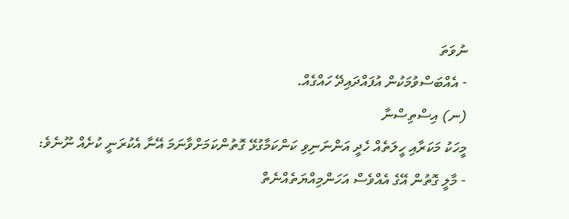ނުވަތަ
- އެއްބަސްވުމަކުން އުފައްދައިދޭ ހައްގެއް.
(ނ) އިސްތިސްނާ
މީހަކު މަކަރާއި ހީލަތެއް ހެދީ އަންނަނިވި ކަންކަމާގުޅޭ ގޮތުންކަމަށްވާނަމަ އޭނާ އެކުރަނީ ކުށެއް ނޫނެވެ:
- މާލީ ގޮތުން އޭގެ އެއްވެސް އަހަންމިއްޔަތެއްނެތް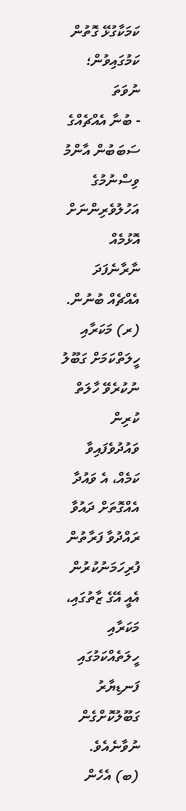ކަމަކާގުޅޭ ގޮތުން ކަމުގައިވުން؛ ނުވަތަ
- ބުނާ އެއްޗެއްގެ ސަބަބުން އާންމު ވިސްނުމުގެ އަހުލުވެރިންނަށް އޮޅުމެއް ނާރާނެފަދަ އެއްޗެއް ބުނުން.
(ރ) މަކަރާއި ހީލަތްކަމަށް ގަބޫލު ނުކުރެވޭ ހާލަތް
ކުރިން ވައުދުވެފައިވާ ކަމެއް، އެ ވައުދާ އެއްގޮތަށް ދައުވާ ރައްދުވާ ފަރާތުން ފުރިހަމަނުކުރުން އެއީ އޭގެ ޒާތުގައި، މަކަރާއި ހީލަތެއްކަމުގައި ފަނޑިޔާރު ގަބޫލުކޮށްގެން ނުވާނެއެވެ.
(ބ) އެހެން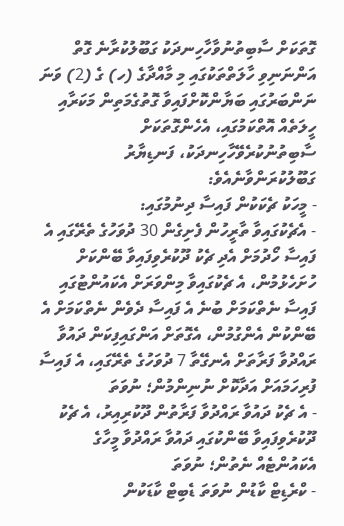ގޮތަކަށް ސާބިތުނުވާހާހިނދަކު ގަބޫލުކުރާނެ ގޮތް
އަންނަނިވި ހާލަތްތަކުގައި މި މާއްދާގެ (ހ) ގެ (2) ވަނަ ނަންބަރުގައި ބަޔާންކޮށްފައިވާ ގޮތުގެމަތިން މަކަރާއި ހީލަތެއް އޮތްކަމުގައި، އެހެންގޮތަކަށް ސާބިތުނުކުރެވޭހާހިނދަކު، ފަނޑިޔާރު ގަބޫލުކުރަންވާނެއެވެ:
- މީހަކު ޗެކަކުން ފައިސާ ދިނުމުގައި:
- އެޗެކުގައިވާ ތާރީހުން ފެށިގެން 30 ދުވަހުގެ ތެރޭގައި އެ ފައިސާ ހޯދުމަށް އެދި ޗެކު ދޫކުރެވިފައިވާ ބޭންކަށް ހުށަހެޅުމުން، އެ ޗެކުގައިވާ މިންވަރަށް އެކައުންޓުގައި ފައިސާ ނެތްކަމަށް ބުނެ އެ ފައިސާ ދެވެން ނެތްކަމަށް އެ ބޭންކުން އެންގުމުން، އެގޮތަށް އަންގައިފިކަން ދައުވާ ރައްދުވާ ފަރާތަށް އެނގޭތާ 7 ދުވަހުގެ ތެރޭގައި، އެ ފައިސާ ފުރިހަމައަށް އަދާކޮށް ނުނިންމުން؛ ނުވަތަ
- އެ ޗެކު ދައުވާ ރައްދުވާ ފަރާތުން ދޫކުރިއިރު، އެ ޗެކު ދޫކުރެވިފައިވާ ބޭންކުގައި ދައުވާ ރައްދުވާ މީހާގެ އެކައުންޓެއް ނެތުން؛ ނުވަތަ
- ކްރެޑިޓް ކާޑުން ނުވަތަ ޑެބިޓް ކާޑަކުން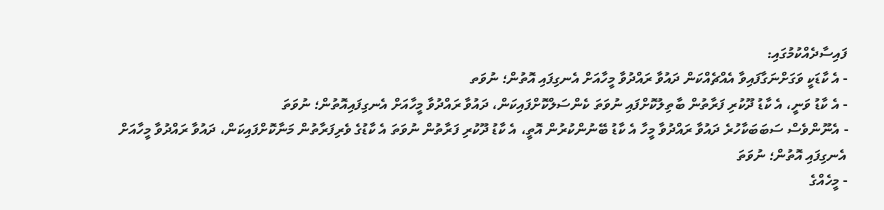ފައިސާދެއްކުމުގައި:
- އެ ކާޑަކީ ވަގަށްނަގާފައިވާ އެއްޗެއްކަން ދައުވާ ރައްދުވާ މީހާއަށް އެނގިފައި އޮތުން؛ ނުވަތ
- އެ ކާޑު ވަނީ، އެ ކާޑު ދޫކުރި ފަރާތުން ބާތިލުކޮށްފައި ނުވަތަ ކެންސަލްކޮށްފައިކަން، ދައުވާ ރައްދުވާ މީހާއަށް އެނގިފައިއޮތުން؛ ނުވަތަ
- އެނޫންވެސް ސަބަބަކާހުރެ ދައުވާ ރައްދުވާ މީހާ އެ ކާޑު ބޭނުންކުރުން އޮތީ، އެ ކާޑު ދޫކުރި ފަރާތުން ނުވަތަ އެ ކާޑުގެ ވެރިފަރާތުން މަނާކޮށްފައިކަން، ދައުވާ ރައްދުވާ މީހާއަށް އެނގިފައި އޮތުން؛ ނުވަތަ
- މީހެއްގެ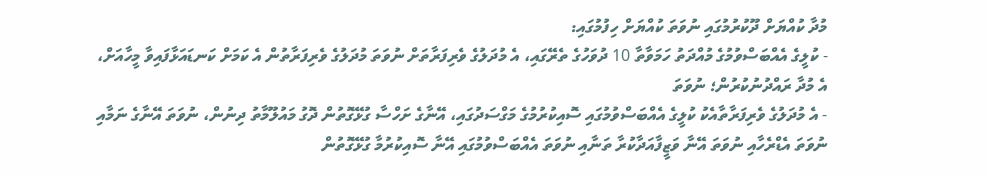މުދާ ކުއްޔަށް ދޫކުރުމުގައި ނުވަތަ ކުއްޔަށް ހިފުމުގައި:
- ކުލީގެ އެއްބަސްވުމުގެ މުއްދަތު ހަމަވާތާ 10 ދުވަހުގެ ތެރޭގައި، އެ މުދަލުގެ ވެރިފަރާތަށް ނުވަތަ މުދަލުގެ ވެރިފަރާތުން އެ ކަމަށް ކަނޑައަޅާފައިވާ މީހާއަށް، އެ މުދާ ރައްދުނުކުރުން؛ ނުވަތަ
- އެ މުދަލުގެ ވެރިފަރާތާއެކު ކުލީގެ އެއްބަސްވުމުގައި ސޮއިކުރުމުގެ މަގްސަދުގައި، އޭނާގެ ށަހްސާ ގުޅޭގޮތުން ދޮގު މައުލޫމާތު ދިނުން، ނުވަތަ އޭނާގެ ނަމާއި ނުވަތަ އެޑްރެހާއި ނުވަތަ އޭނާ ވަޒީފާއަދާކުރާ ތަނާއި ނުވަތަ އެއްބަސްވުމުގައި އޭނާ ސޮއިކުރުމާ ގުޅޭގޮތުން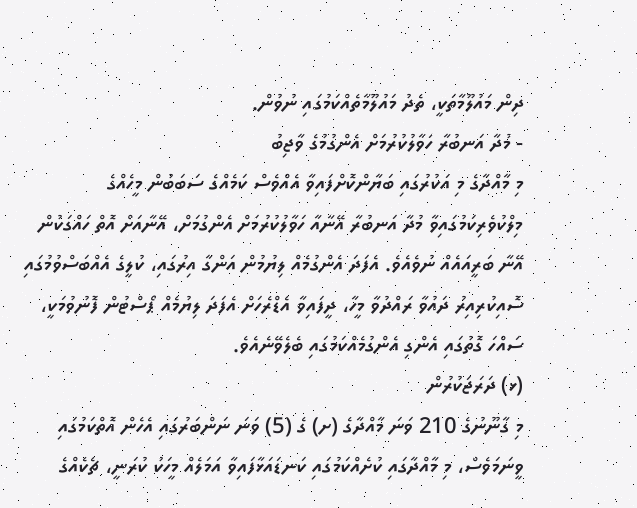ދިން މައުލޫމާތަކީ، ތެދު މައުލޫމާތެއްކަމުގައި ނުވުން.
- މުދާ އަނބުރާ ހަވާލުކުރުމަށް އެންގުމުގެ ވާޖިބު
މި މާއްދާގެ މި އަކުރުގައި ބަޔާންކޮށްފައިވާ އެއްވެސް ކަމެއްގެ ސަބަބުން މީހެއްގެ މިލްކުވެރިކަމުގައިވާ މުދާ އަނބުރާ އޭނާއާ ހަވާލުކުރުމަށް އެންގުމަށް، އޭނާއަށް އޮތް ހައްގަކުން އޭނާ ބަރީއައެއް ނުވެއެވެ. އެފަދަ އެންގުމެއް ލިޔުމުން އަންގާ އިރުގައި، ކުލީގެ އެއްބަސްވުމުގައި ސޮއިކުރިއިރު ދައުވާ ރައްދުވާ މީހާ، ދީފައިވާ އެޑްރެހަށް އެފަދަ ލިޔުމެއް ޕޯސްޓުން ފޮނުވުމަކީ، ސައްހަ ގޮތުގައި އެންގި އެންގުމެއްކަމުގައި ބެލެވޭނެއެވެ.
(ޅ) ދަރަޖަކުރުން
މި ގާނޫނުގެ 210 ވަނަ މާއްދާގެ (ށ) ގެ (5) ވަނަ ނަންބަރުގައި އެހެން އޮތްކަމުގައި ވީނަމަވެސް، މި މާއްދާގައި ކުށެއްކަމުގައި ކަނޑައަޅާފައިވާ އަމަލެއް މީހަކު ކުރަނީ، ޗެކެއްގެ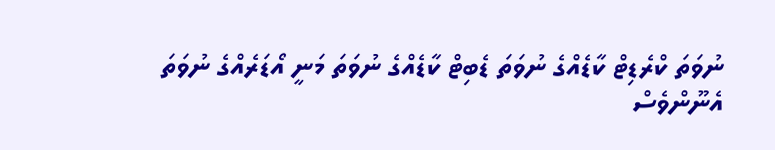ނުވަތަ ކްރެޑިޓް ކާޑެއްގެ ނުވަތަ ޑެބިޓް ކާޑެއްގެ ނުވަތަ މަނީ އޯޑަރެއްގެ ނުވަތަ އެނޫންވެސް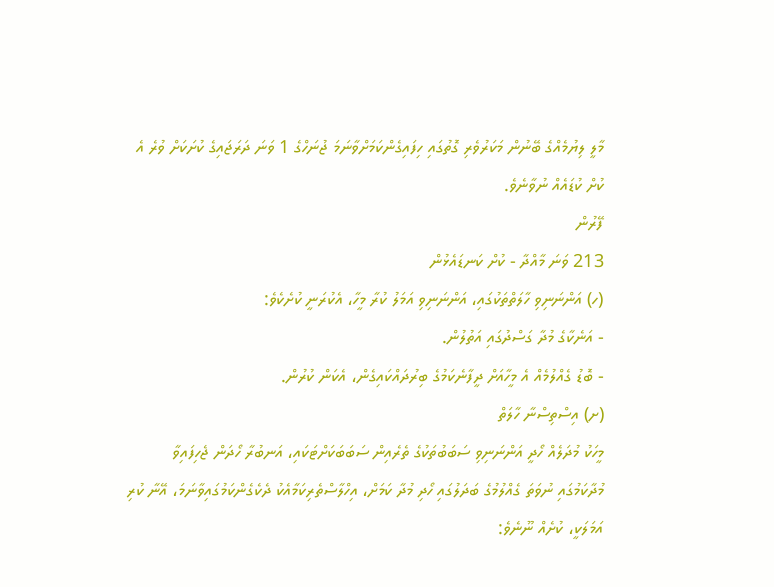މާލީ ލިޔުމެއްގެ ބޭނުން މަކަރުވެރި ގޮތުގައި ހިފައިގެންކަމަށްވާނަމަ ޖުނަހްގެ 1 ވަނަ ދަރަޖައިގެ ކުށަކަށް ވުރެ އެ ކުށް ކުޑައެއް ނުވާނެވެ.
ފޭރުން
213 ވަނަ މާއްދާ - ކުށް ކަނޑައެޅުން
(ހ) އަންނަނިވި ހާލަތްތަކުގައި، އަންނަނިވި އަމަލު ކުރާ މީހާ، އެކުރަނީ ކުށެކެވެ:
- އަނެކާގެ މުދާ ގަސްދުގައި އަތުލުން.
- ބޮޑު ގެއްލުމެއް އެ މީހާއަށް ދީފާނެކަމުގެ ބިރުދައްކައިގެން، އެކަން ކުރުން.
(ށ) އިސްތިސްނާ ހާލަތް
މީހަކު މުދަލެއް ހޯދީ އަންނަނިވި ސަބަބުތަކުގެ ތެރެއިން ސަބަބަކަށްޓަކައި، އަނބުރާ ހޯދަން ޖެހިފައިވާ މުދާކަމުގައި ނުވަތަ ގެއްލުމުގެ ބަދަލުގައި ހޯދި މުދާ ކަމަށް، އިހްލާސްތެރިކަމާއެކު ދެކެގެންކަމުގައިވާނަމަ، އޭނާ ކުރި އަމަލަކީ، ކުށެއް ނޫނެވެ: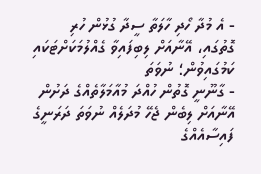- އެ މުދާ ހޯދި ހާލަތާ ސީދާ ގުޅުން ހުރި ގޮތުގައި، އޭނާއަށް ލިބިފައިވާ ގެއްލުމަކަށްޓަކައި ކަމުގައިވުން؛ ނުވަތަ
- ގާނޫނީ ގޮތުން ހުއްދަ މުއާމަލާތެއްގެ ދަށުން އޭނާއަށް ލިބެން ޖެހޭ މުދަލެއް ނުވަތަ ދަރަނީގެ ފައިސާއެއްގެ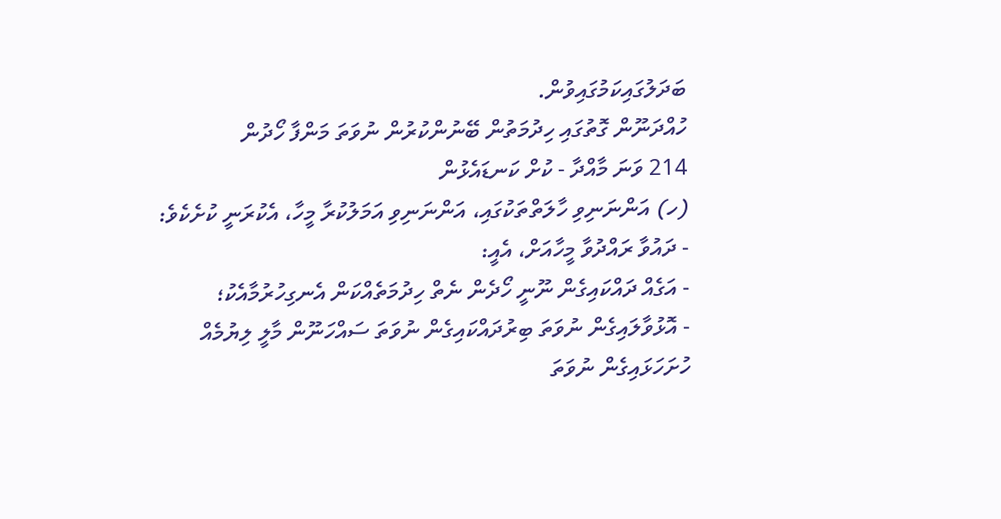ބަދަލުގައިކަމުގައިވުން.
ހުއްދަނޫން ގޮތުގައި ހިދުމަތުން ބޭނުންކުރުން ނުވަތަ މަންފާ ހޯދުން
214 ވަނަ މާއްދާ - ކުށް ކަނޑައެޅުން
(ހ) އަންނަނިވި ހާލަތްތަކުގައި، އަންނަނިވި އަމަލުކުރާ މީހާ، އެކުރަނީ ކުށެކެވެ:
- ދައުވާ ރައްދުވާ މީހާއަށް، އެއީ:
- އަގެއް ދައްކައިގެން ނޫނީ ހޯދެން ނެތް ހިދުމަތެއްކަން އެނގިހުރުމާއެކު؛
- އޮޅުވާލައިގެން ނުވަތަ ބިރުދައްކައިގެން ނުވަތަ ސައްހަނޫން މާލީ ލިޔުމެއް ހުށަހަޅައިގެން ނުވަތަ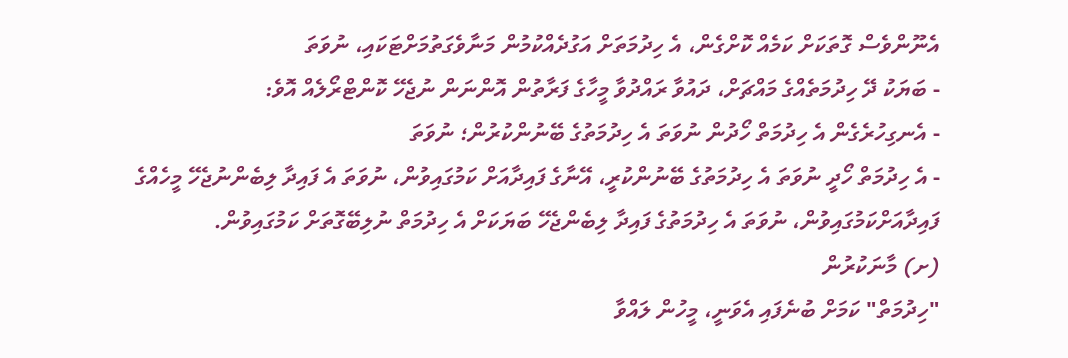އެނޫންވެސް ގޮތަކަށް ކަމެއް ކޮށްގެން، އެ ހިދުމަތަށް އަގުދެއްކުމުން މަނާވެގަތުމަށްޓަކައި، ނުވަތަ
- ބަޔަކު ދޭ ހިދުމަތެއްގެ މައްޗަށް، ދައުވާ ރައްދުވާ މީހާގެ ފަރާތުން އޮންނަން ނުޖެހޭ ކޮންޓްރޯލެއް އޮވެ:
- އެނގިހުރެގެން އެ ހިދުމަތް ހޯދުން ނުވަތަ އެ ހިދުމަތުގެ ބޭނުންކުރުން؛ ނުވަތަ
- އެ ހިދުމަތް ހޯދީ ނުވަތަ އެ ހިދުމަތުގެ ބޭނުންކުރީ، އޭނާގެ ފައިދާއަށް ކަމުގައިވުން، ނުވަތަ އެ ފައިދާ ލިބެންނުޖެހޭ މީހެއްގެ ފައިދާއަށްކަމުގައިވުން، ނުވަތަ އެ ހިދުމަތުގެ ފައިދާ ލިބެންޖެހޭ ބަޔަކަށް އެ ހިދުމަތް ނުލިބޭގޮތަށް ކަމުގައިވުން.
(ށ) މާނަކުރުން
"ހިދުމަތް" ކަމަށް ބުނެފައި އެވަނީ، މީހުން ލައްވާ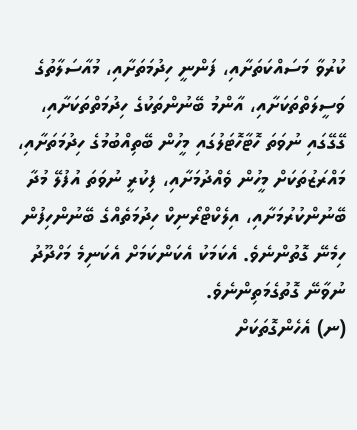ކުރުވާ މަސައްކަތަށާއި، ފަންނީ ހިދުމަތަށާއި، މުއާސަލާތުގެ ވަސީލަތްތަކަށާއި، އާންމު ބޭނުންތަކުގެ ހިދުމަތްތަކަށާއި، ގޭގޭގައި ނުވަތަ ހޮޓާހޮޓަލުގައި މީހުން ބޭތިއްބުމުގެ ހިދުމަތަށާއި، މައްރަޒުތަކަށް މީހުން ވެއްދުމަށާއި، ފިކުރީ ނުވަތަ އުފުލޭ މުދާ ބޭނުންކުރުމަށާއި، އިލެކްޓްރޯނިކް ހިދުމަތެއްގެ ބޭނުންހިފުން ހިމެނޭ ގޮތުންނެވެ. އެކަމަކު އެކަންކަމަށް އެކަނިމެ މަހްދޫދު ނުވާނޭ ގޮތުގެމަތިންނެވެ.
(ނ) އެހެންގޮތަކަށް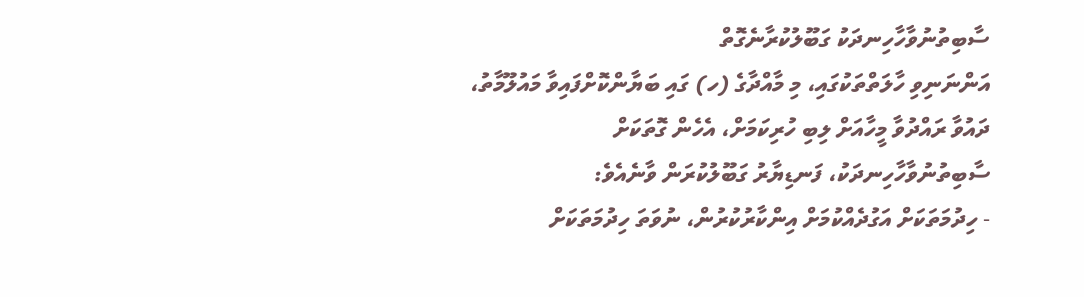ސާބިތުނުވާހާހިނދަކު ގަބޫލުކުރާނެގޮތް
އަންނަނިވި ހާލަތްތަކުގައި، މި މާއްދާގެ (ހ) ގައި ބަޔާންކޮށްފައިވާ މައުލޫމާތު، ދައުވާ ރައްދުވާ މީހާއަށް ލިބި ހުރިކަމަށް، އެހެން ގޮތަކަށް ސާބިތުނުވާހާހިނދަކު، ފަނޑިޔާރު ގަބޫލުކުރަން ވާނެއެވެ:
- ހިދުމަތަކަށް އަގުދެއްކުމަށް އިންކާރުކުރުން، ނުވަތަ ހިދުމަތަކަށް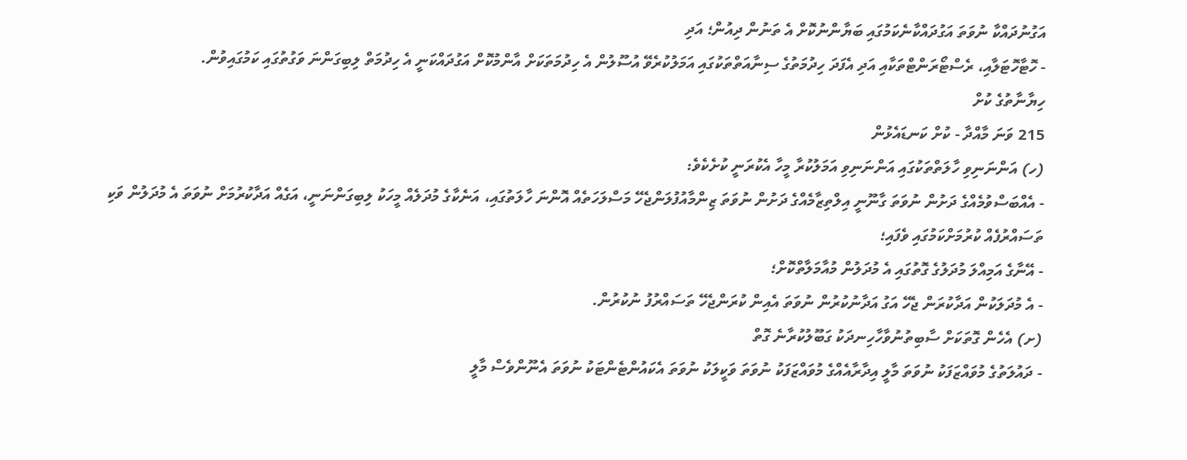އަގުނުދައްކާ ނުވަތަ އަގުދައްކާނެކަމުގައި ބަޔާންނުކޮށް އެ ތަނުން ދިއުން؛ އަދި
- ހޮޓާހޮޓަލާއި، ރެސްޓޯރަންޓްތަކާއި އަދި އެފަދަ ހިދުމަތުގެ ސިނާއަތްތަކުގައި އަމަލުކުރެވޭ އުސޫލުން އެ ހިދުމަތަކަށް އާންމުކޮށް އަގުދައްކަނީ އެ ހިދުމަތް ލިބިގަންނަ ވަގުތުގައި ކަމުގައިވުން.
ހިޔާނާތުގެ ކުށް
215 ވަނަ މާއްދާ - ކުށް ކަނޑައެޅުން
(ހ) އަންނަނިވި ހާލަތްތަކުގައި އަންނަނިވި އަމަލުކުރާ މީހާ އެކުރަނީ ކުށެކެވެ:
- އެއްބަސްވުމެއްގެ ދަށުން ނުވަތަ ގާނޫނީ އިލްތިޒާމެއްގެ ދަށުން ނުވަތަ ޒިންމާއުފުލަންޖެހޭ މަސްލަހަތެއް އޮންނަ ހާލަތުގައި، އަނެކާގެ މުދަލެއް މީހަކު ލިބިގަންނަނީ، އަގެއް އަދާކުރުމަށް ނުވަތަ އެ މުދަލުން ވަކި ތަސައްރުފެއް ކުރުމަށްކަމުގައި ވެފައި؛
- އޭނާގެ އަމިއްލަ މުދަލުގެ ގޮތުގައި އެ މުދަލުން މުއާމަލާތްކޮށް؛
- އެ މުދަލަކުން އަދާކުރަން ޖެހޭ އަގު އަދާނުކުރުން ނުވަތަ އެއިން ކުރަންޖެހޭ ތަސައްރުފު ނުކުރުން.
(ށ) އެހެން ގޮތަކަށް ސާބިތުނުވާހާހިނދަކު ގަބޫލުކުރާނެ ގޮތް
- ދައުލަތުގެ މުވައްޒަފަކު ނުވަތަ މާލީ އިދާރާއެއްގެ މުވައްޒަފަކު ނުވަތަ ވަކީލަކު ނުވަތަ އެކައުންޓެންޓަކު ނުވަތަ އެނޫންވެސް މާލީ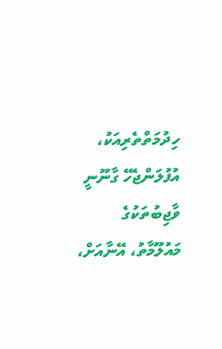ހިދުމަތްތެރިއަކު، އުފުލަންޖެހޭ ގާނޫނީ ވާޖިބުތަކުގެ މައުލޫމާތު، އޭނާއަށް،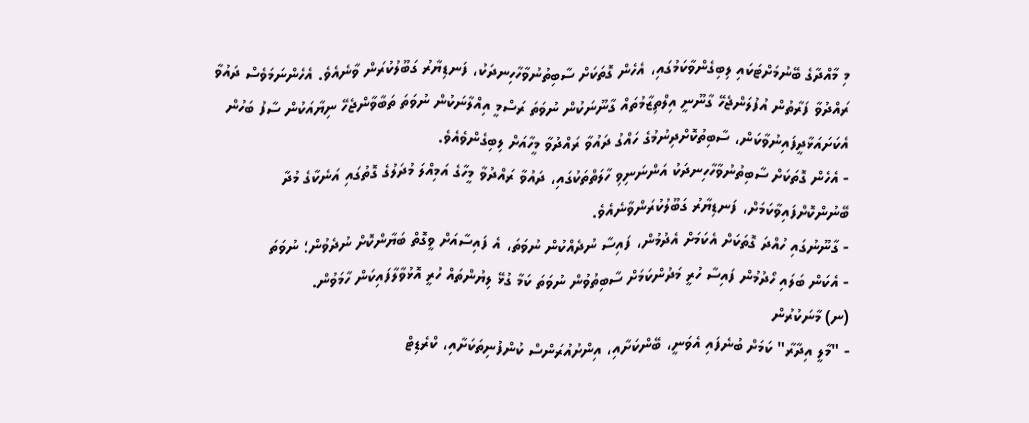މި މާއްދާގެ ބޭނުމަށްޓަކައި ލިބިގެންވާކަމުގައި، އެހެން ގޮތަކަށް ސާބިތުނުވާހާހިނދަކު، ފަނޑިޔާރު ގަބޫލުކުރަން ވާނެއެވެ. އެހެންނަމަވެސް ދައުވާ ރައްދުވާ ފަރާތުން އުފުލަންޖެހޭ ގާނޫނީ އިލްތިޒާމުތައް ގާނޫނަކުން ނުވަތަ ރަސްމީ އިއްލާނަކުން ނުވަތަ ތަބާވާންޖެހޭ ނިޔާއަކުން ސާފު ބަހުން އެކަށައަޅާދީފައިނުވާކަން، ސާބިތުކޮށްދިނުމުގެ ހައްގު ދައުވާ ރައްދުވާ މީހާއަށް ލިބިގެންވެއެވެ.
- އެހެން ގޮތަކަށް ސާބިތުނުވާހާހިނދަކު އަންނަނިވި ހާލަތްތަކުގައި، ދައުވާ ރައްދުވާ މީހާގެ އަމިއްލަ މުދަލުގެ ގޮތުގައި އަނެކާގެ މުދާ ބޭނުންކޮށްފައިވާކަމަށް، ފަނޑިޔާރު ގަބޫލުކުރަންވާނެއެވެ.
- ގާނޫނުގައި ހުއްދަ ގޮތަކަށް އެކަމަށް އެދުމުން، ފައިސާ ނުދެއްކުން ނުވަތަ، އެ ފައިސާއަށް ވީގޮތް ބަޔާންކޮށް ނުދެވުން؛ ނުވަތަ
- އެކަން ބަލައި ހޯދުމުން ފައިސާ ހުރީ މަދުންކަމަށް ސާބިތުވުން ނުވަތަ ކަމާ ގުޅޭ ލިޔުންތައް ހުރީ އޮޅުވާލާފައިކަން ހާމަވުން.
(ނ) މާނަކުރުން
- "މާލީ އިދާރާ" ކަމަށް ބުނެފައި އެވަނީ، ބޭންކަށާއި، އިންށުއުރަންސް ކުންފުނިތަކަށާއި، ކްރެޑިޓް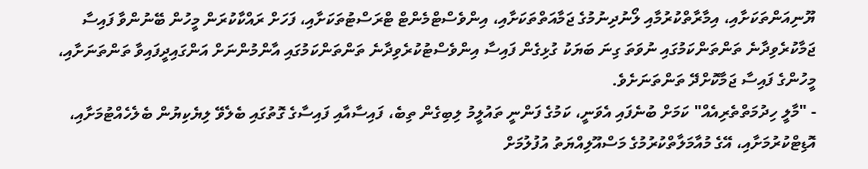ޔޫނިއަންތަކަށާއި، އިމާރާތްކުރުމާއި ލޯނުދިނުމުގެ ޖަމާއަތްތަކަށާއި، އިންވެސްޓްމެންޓް ޓްރަސްޓުތަކަށާއި، ފަހަށް ރައްކާކުރަން މީހުން ބޭނުންވާ ފައިސާ ޖަމާކުރެވިދާނެ ތަންތަންކަމުގައި ނުވަތަ ގިނަ ބަޔަކު ގުޅިގެން ފައިސާ އިންވެސްޓުކުރެވިދާނެ ތަންތަންކަމުގައި އާންމުންނަށް އަންގައިދީފައިވާ ތަންތަނަށާއި، މީހުންގެ ފައިސާ ޖަމާކޮށްދޭ ތަންތަނަށެވެ.
- "މާލީ ހިދުމަތްތެރިއެއް" ކަމަށް ބުނެފައި އެވަނީ، ކަމުގެ ފަންނީ ތައުލީމު ލިބިގެން ތިބެ، ފައިސާއާއި ފައިސާގެ ގޮތުގައި ބެލެވޭ ލިޔެކިޔުން ބެލެހެއްޓުމަށާއި، އޮޑިޓްކުރުމަށާއި، އޭގެ މުއާމަލާތްކުރުމުގެ މަސްއޫލިއްޔަތު އުފުލުމަށް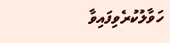ހަވާލުކުރެވިފައިވާ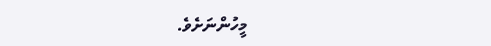މީހުންނަށެވެ.